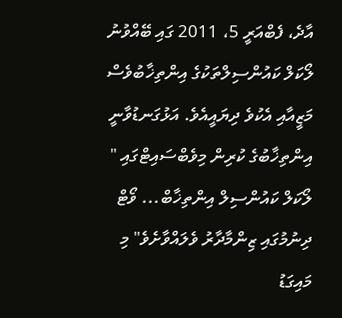އާދެ، ފެބްއަރީ 5، 2011 ގައި ބޭއްވުނު ލޯކަލް ކައުންސިލްތަކުގެ އިންތިޚާބުވެސް މަޒީއާއި އެކުވެ ދިޔައީއެވެ. އަޅުގަނޑުވާނީ އިންތިޚާބުގެ ކުރިން މިވެބްސައިޓްގައި " ލޯކަލް ކައުންސިލް އިންތިޚާބް... ވޯޓް ދިނުމުގައި ޒިންމާދާރު ވެލައްވާށެވެ" މި މައިގަޑު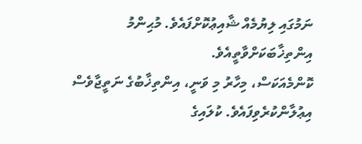ނަމުގައި ލިޔުމެއް ޝާއިޢުކޮށްފައެވެ. މުޙިންމު އިންތިޚާބަކަށްވާތީއެވެ.
ކޮންމެއަކަސް، މިހާރު މި ވަނީ، އިންތިޚާބުގެ ނަތީޖާވެސް އިޢުލާންކުރެވިފައެވެ. ކުލައިގެ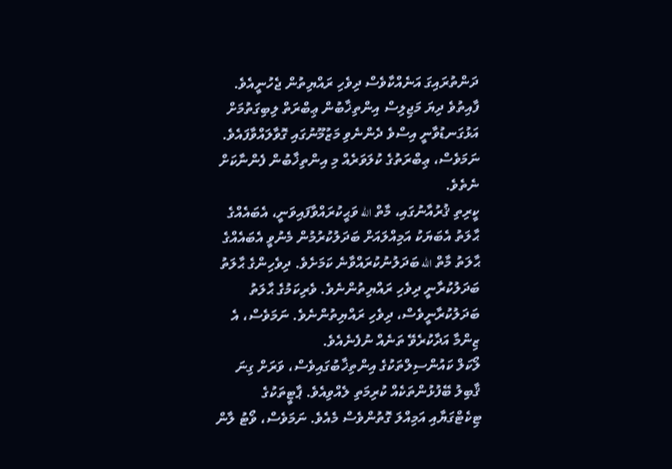ދަންތުރައިގަ އަނެއްކާވެސް ދިވެހި ރައްޔިތުން ޖެހުނީއެވެ. ފާއިތުވެ ދިޔަ މަޖިލިސް އިންތިޚާބުން ޢިބްރަތް ލިބިގަތުމަށް އަޅުގަނޑުވާނީ އިސްވެ ދެންނެވި މަޒުމޫނުގައި ގޮވާލައްވާފައެވެ. ނަމަވެސް، ޢިބްރަތުގެ ކުލަވަރެއް މި އިންތިޚާބުން ފެންނާކަށް ނެތެވެ.
ކީރިތި ޤުރުއާނުގައި، މާތް الله ވަޙީކުރައްވާފައިވަނީ، އެބައެއްގެ ޙާލަތު އެބަޔަކު އަމިއްލައަށް ބަދަލުކުރުމުން މެނުވީ އެބައެއްގެ ޙާލަތު މާތް الله ބަދަލުނުކުރައްވާނެ ކަމަށެވެ. ދިވެހިންގެ ޙާލަތު ބަދަލުކުރާނީ ދިވެހި ރައްޔިތުންނެވެ. ވެރިކަމުގެ ޙާލަތު ބަދަލުކުރާނީވެސް، ދިވެހި ރައްޔިތުންނެވެ. ނަމަވެސް، އެ ޒިންމާ އަދާކުރެވޭ ތަނެއް ނުފެނެއެވެ.
ލޯކަލް ކައުންސިލްތަކުގެ އިންތިޚާބުގައިވެސް، ވަރަށް ގިނަ ޤާބިލު ބޭފުޅުންތަކެއް ކުރިމަތި ލެއްވިއެވެ. ޕާޓީތަކުގެ ޓިކެޓްގަޔާއި އަމިއްލަ ގޮތުންވެސް މެއެވެ. ނަމަވެސް، ވޯޓު ލާން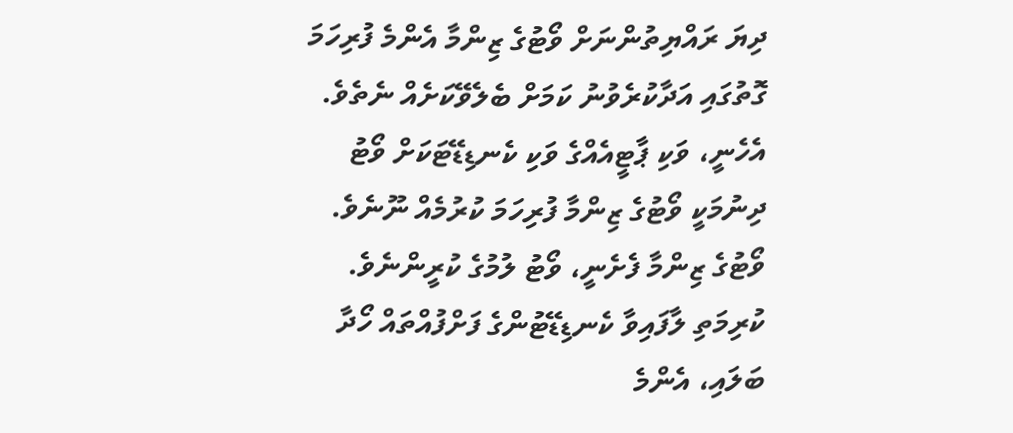ދިޔަ ރައްޔިތުންނަށް ވޯޓުގެ ޒިންމާ އެންމެ ފުރިހަމަ ގޮތުގައި އަދާކުރެވުނު ކަމަށް ބެލެވޭކަށެއް ނެތެވެ. އެހެނީ، ވަކި ޕާޓީއެއްގެ ވަކި ކެނޑިޑޭޓަކަށް ވޯޓު ދިނުމަކީ ވޯޓުގެ ޒިންމާ ފުރިހަމަ ކުރުމެއް ނޫނެވެ. ވޯޓުގެ ޒިންމާ ފެށެނީ، ވޯޓު ލުމުގެ ކުރީންނެވެ. ކުރިމަތި ލާފައިވާ ކެނޑިޑޭޓުންގެ ފަށްފުއްތައް ހޯދާ ބަލައި، އެންމެ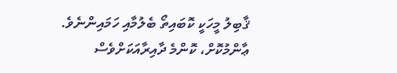ޤާބިލު މީހަކީ ކޮބައިތޯ ބެލުމާއި ހަމައިންނެވެ. ޢާންމުކޮށް، ކޮންމެ ދާއިރާއަކަށްވެސް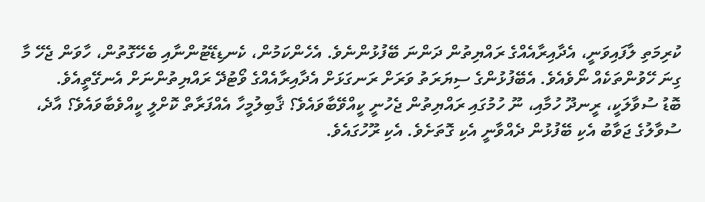ކުރިމަތި ލާފައިވަނީ، އެދާއިރާއެއްގެ ރައްޔިތުން ދަންނަ ބޭފުޅުންނެވެ. އެހެންކަމުން، ކެނޑިޑޭޓުންނާއި ބެހޭގޮތުން، ހާވަން ޖެހޭ މާ ގިނަ ހޭވުންތަކެއް ނޯވެއެވެ. އެބޭފުޅުންގެ ސިޔަރަތު ވަރަށް ރަނގަޅަށް އެދާއިރާއެއްގެ ވޯޓުދޭ ރައްޔިތުންނަށް އެނގޭތީއެވެ.
ބޮޑު ސުވާލަކީ، ރީނދޫ ހުމާއި، ނޫ ހުމުގައި ރައްޔިތުން ޖެހުނީ ކީއްވޭބާވައެވެ؟ ޤާބިލުމީހާ އެއްފަރާތް ކޮށްލީ ކީއްވެބާވައެވެ؟ އާދެ، ސުވާލުގެ ޖަވާބު އެކި ބޭފުޅުން ދެއްވާނީ އެކި ގޮތަށެވެ. އެކި ރޫހުގައެވެ.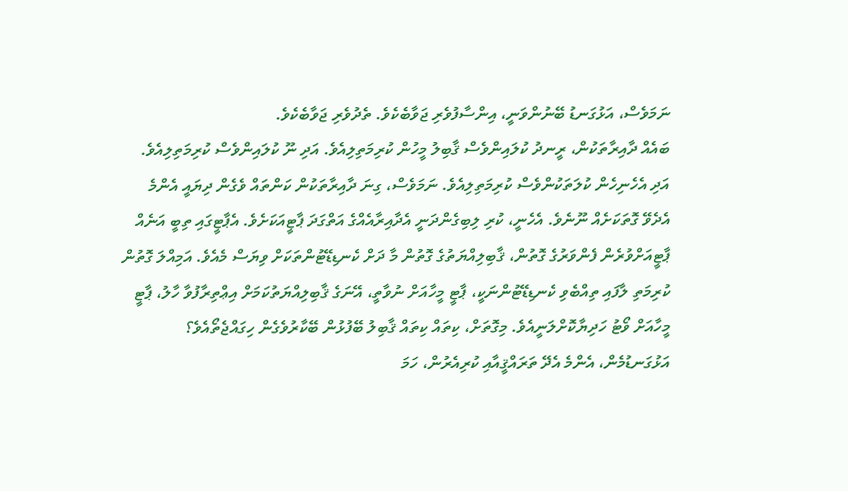ނަމަވެސް، އަޅުގަނޑު ބޭނުންވަނީ، އިންސާފުވެރި ޖަވާބެކެވެ. ތެދުވެރި ޖަވާބެކެވެ.
ބައެއް ދާއިރާތަކުން، ރީނދު ކުލައިންވެސް ޤާބިލު މީހުން ކުރިމަތިލިއެވެ. އަދި ނޫ ކުލައިންވެސް ކުރިމަތިލިއެވެ. އަދި އެހެނިހެން ކުލަތަކުންވެސް ކުރިމަތިލިއެވެ. ނަމަވެސް، ގިނަ ދާއިރާތަކުން ކަންތައް ވެގެން ދިޔައީ އެންމެ އެދެވޭ ގޮތަކަށެއް ނޫނެވެ. އެހެނީ، ކުރި ލިބިގެންދަނީ އެދާއިރާއެއްގެ އަތްގަދަ ޕާޓީއަކަށެވެ. އެޕާޓީގައި ތިބީ އަނެއް ޕާޓީއަށްވުރެން ފެންވަރުގެ ގޮތުން، ޤާބިލިއްޔަތުގެ ގޮތުން މާ ދަށް ކެނޑިޑޭޓުންތަކަށް ވިޔަސް މެއެވެ. އަމިއްލަ ގޮތުން ކުރިމަތި ލާފައި ތިއްބެވި ކެނޑިޑޭޓުންނަކީ، ޕާޓީ މީހާއަށް ނުވާތީ، އޭނަގެ ޤާބިލިއްޔަތުކަމަށް އިޢްތިރާފުވާ ހާލު، ޕާޓީ މީހާއަށް ވޯޓު ހަދިޔާކޮށްލަނީއެވެ. މިގޮތަށް، ކިތައް ކިތައް ޤާބިލު ބޭފުޅުން ބޭކާރުވެގެން ހިގައްޖެތޯއެވެ؟
އަޅުގަނޑުމެން، އެންމެ އެދޭ ތަރައްޤީއާއި ކުރިއެރުން، ހަމަ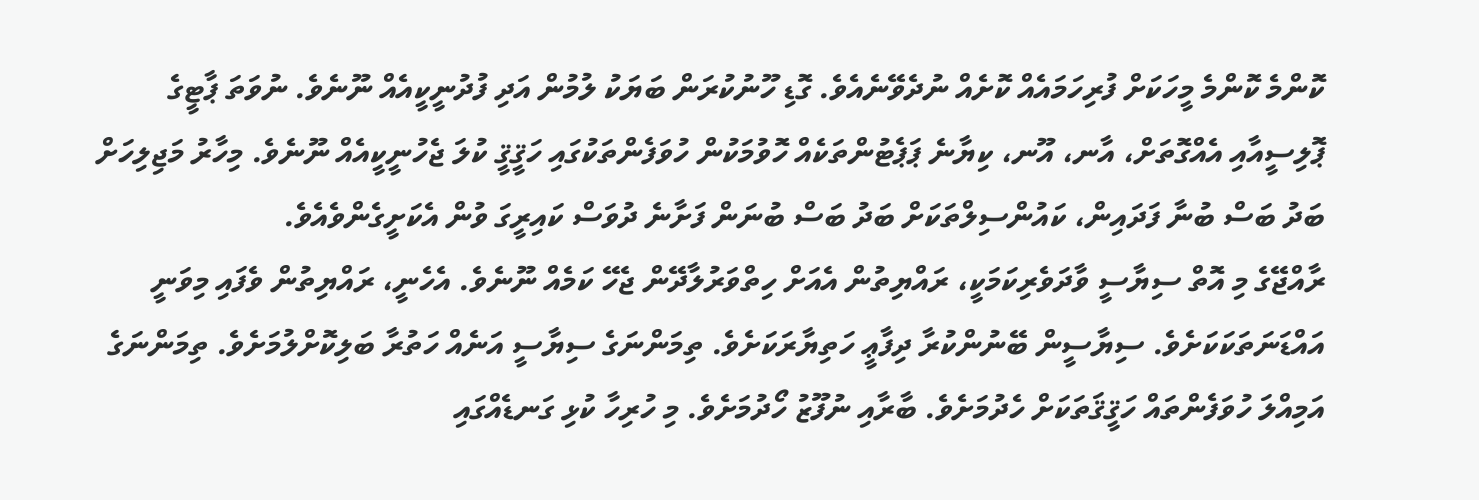ކޮންމެ ކޮންމެ މީހަކަށް ފުރިހަމައެއް ކޮށެއް ނުދެވޭނެއެވެ. ގޮޑި ހޫނުކުރަން ބަޔަކު ލުމުން އަދި ފުދުނީކީއެއް ނޫނެވެ. ނުވަތަ ޕާޓީގެ ޕޮލިސީއާއި އެއްގޮތަށް، އާނ، އޫނ، ކިޔާނެ ޕަޕެޓުންތަކެއް ހޮވުމަކުން ހުވަފެންތަކުގައި ހަޤީޤީ ކުލަ ޖެހުނީކީއެއް ނޫނެވެ. މިހާރު މަޖިލިހަށް ބަދު ބަސް ބުނާ ފަދައިން، ކައުންސިލްތަކަށް ބަދު ބަސް ބުނަން ފަށާނެ ދުވަސް ކައިރީގަ ވުން އެކަށީގެންވެއެވެ.
ރާއްޖޭގެ މި އޮތް ސިޔާސީ ވާދަވެރިކަމަކީ، ރައްޔިތުން އެއަށް ހިތްވަރުލާދޭން ޖެހޭ ކަމެއް ނޫނެވެ. އެހެނީ، ރައްޔިތުން ވެފައި މިވަނީ އައްޑަނަތަކަކަށެވެ. ސިޔާސީން ބޭނުންކުރާ ދިފާޢީ ހަތިޔާރަކަށެވެ. ތިމަންނަގެ ސިޔާސީ އަނެއް ހަތުރާ ބަލިކޮށްލުމަށެވެ. ތިމަންނަގެ އަމިއްލަ ހުވަފެންތައް ހަޤީޤަތަކަށް ހެދުމަށެވެ. ބާރާއި ނުފޫޒު ހޯދުމަށެވެ. މި ހުރިހާ ކުޅި ގަނޑެއްގައި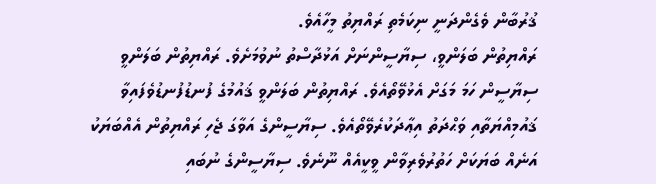ޤުރުބާން ވެގެންދަނީ ނިކަމެތި ރައްޔިތު މީހާއެވެ.
ރައްޔިތުން ބަލަންވީ، ސިޔާސީންނަށް އަޅުދާސްތު ނުވުމަށެވެ. ރައްޔިތުން ބަލަންވީ ސިޔާސީން ހަމަ މަގަށް އެޅުވޭތޯއެވެ. ރައްޔިތުން ބަލަންވީ ޤައުމުގެ ފުނޑުފުނޑުވެފައިވާ ޤައުމިއްޔަތާއި ވަޙްދަތު އިޢާދަކުރެވޭތޯއެވެ. ސިޔާސީންގެ އަވާގަ ޖެހި ރައްޔިތުން އެއްބަޔަކު އަނެއް ބަޔަކަށް ހަތުރުވެރިވާން ވީކީއެއް ނޫނެވެ. ސިޔާސީންގެ ނުބައި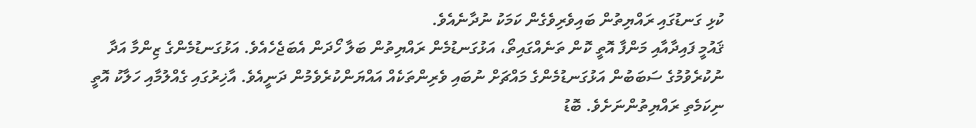ކުޅި ގަނޑުގައި ރައްޔިތުން ބައިވެރިވެގެން ކަމަކު ނުދާނެއެވެ.
ޤައުމީ ފައިދާއާއި މަންފާ އޮތީ ކޮން ތަނެއްގައިތޯ، އަޅުގަނޑުމެން ރައްޔިތުން ބަލާ ހޯދަން އެބަޖެހެއެވެ. އަޅުގަނޑުމެންގެ ޒިންމާ އަދާ ނުކުރެވުމުގެ ސަބަބުން އަޅުގަނޑުމެންގެ މައްޗަށް ނުބައި ވެރިންތަކެއް އައްޔަންކުރެވެމުން ދަނީއެވެ. އާޚިރުގައި ގެއްލުމާއި ހަލާކު އޮތީ ނިކަމެތި ރައްޔިތުންނަށެވެ. ބޮޑު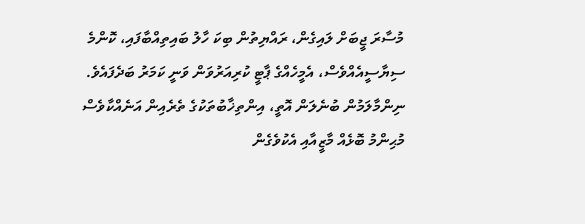މުސާރަ ޖީބަށް ލައިގެން، ރައްޔިތުން ބިކަ ހާލު ބައިތިއްބާފައި، ކޮންމެ ސިޔާސީއެއްވެސް، އެމީހެއްގެ ޕާޓީ ކުރިއަރުވަން ވަނީ ކަމަރު ބަދެފައެވެ.
ނިންމާލަމުން ބުނެލަން އޮތީ، އިންތިޚާބުތަކުގެ ތެރެއިން އަނެއްކާވެސް މުޙިންމު ބޮޅެއް މާޒީއާއި އެކުވެގެން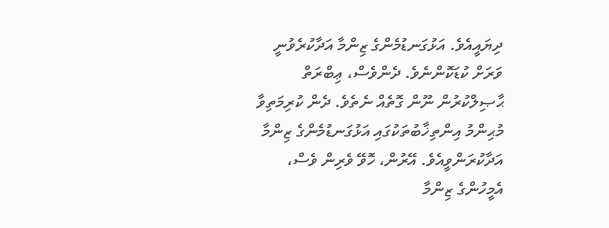ދިޔައީއެވެ. އަޅުގަނޑުމެންގެ ޒިންމާ އަދާކުރެވުނީ ވަރަށް ކުޑަކޮންނެވެ. ދެންވެސް، ޢިބްރަތް ޙާޞިލްކުރުން ނޫން ގޮތެއް ނެތެވެ. ދެން ކުރިމަތިވާ މުޙިންމު އިންތިޚާބުތަކުގައި އަޅުގަނޑުމެންގެ ޒިންމާ އަދާކުރަންވީއެވެ. އޭރުން، ހޮވޭ ވެރިން ވެސް، އެމީހުންގެ ޒިންމާ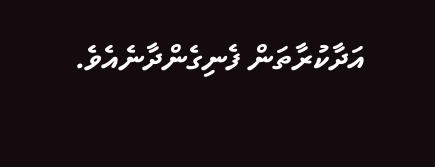އަދާކުރާތަން ފެނިގެންދާނެއެވެ.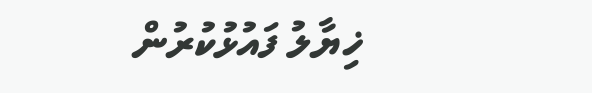ޚިޔާލު ފައުޅުކުރުން